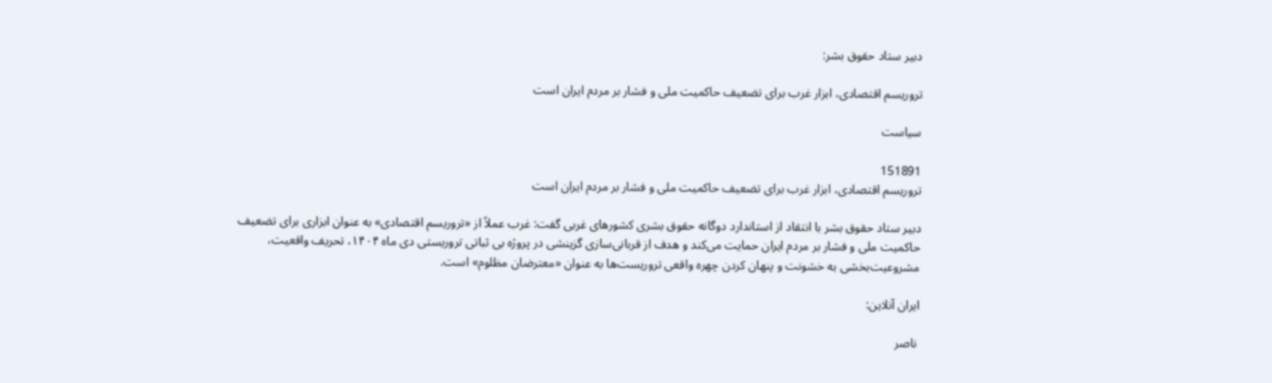دبیر ستاد حقوق بشر:

تروریسم اقتصادی، ابزار غرب برای تضعیف حاکمیت ملی و فشار بر مردم ایران است

سیاست

151891
تروریسم اقتصادی، ابزار غرب برای تضعیف حاکمیت ملی و فشار بر مردم ایران است

دبیر ستاد حقوق بشر با انتقاد از استاندارد دوگانه حقوق بشری کشورهای غربی گفت: غرب عملاً از «تروریسم اقتصادی» به عنوان ابزاری برای تضعیف حاکمیت ملی و فشار بر مردم ایران حمایت می‌کند و هدف از قربانی‌سازی گزینشی در پروژه بی ثباتی تروریستی دی ماه ۱۴۰۴، تحریف واقعیت، مشروعیت‌بخشی به خشونت و پنهان کردن چهره واقعی تروریست‌ها به عنوان «معترضان مظلوم» است.

ایران آنلاین:

 ناصر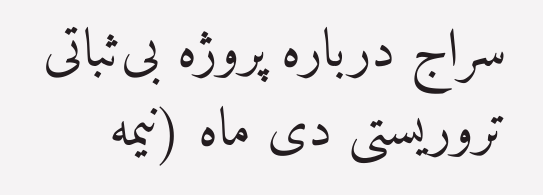سراج درباره پروژه بی‌ثباتی تروریستی دی ماه (نیمه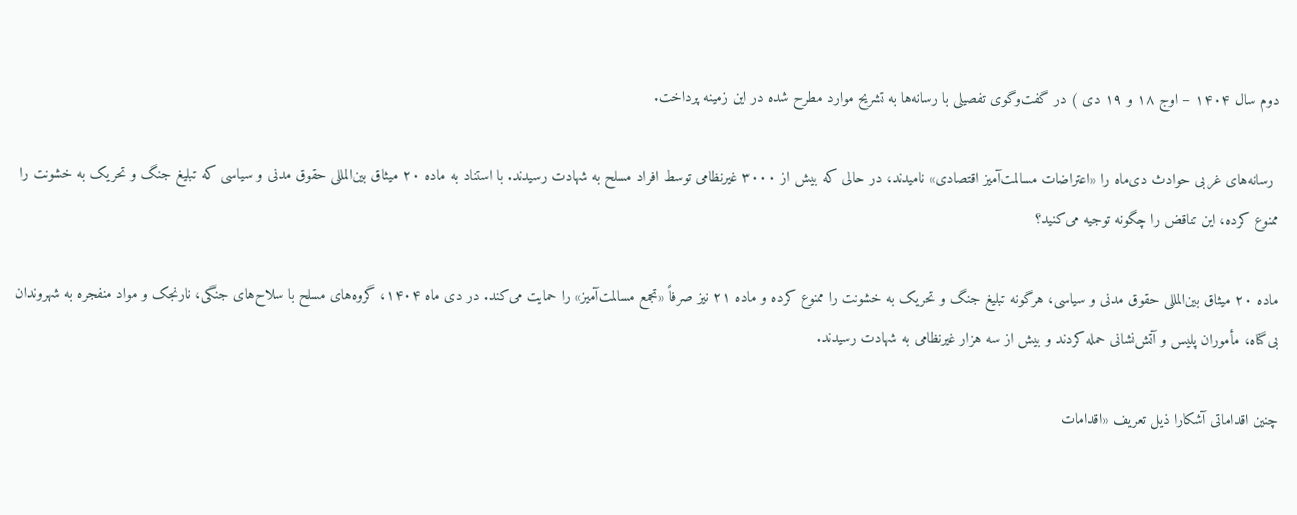دوم سال ۱۴۰۴ – اوج ۱۸ و ۱۹ دی ) در گفت‌وگوی تفصیلی با رسانه‌ها به تشریح موارد مطرح شده در این زمینه پرداخت.

 رسانه‌های غربی حوادث دی‌ماه را «اعتراضات مسالمت‌آمیز اقتصادی» نامیدند، در حالی که بیش از ۳۰۰۰ غیرنظامی توسط افراد مسلح به شهادت رسیدند. با استناد به ماده ۲۰ میثاق بین‌المللی حقوق مدنی و سیاسی که تبلیغ جنگ و تحریک به خشونت را ممنوع کرده، این تناقض را چگونه توجیه می‌کنید؟

ماده ۲۰ میثاق بین‌المللی حقوق مدنی و سیاسی، هرگونه تبلیغ جنگ و تحریک به خشونت را ممنوع کرده و ماده ۲۱ نیز صرفاً «تجمع مسالمت‌آمیز» را حمایت می‌کند. در دی ماه ۱۴۰۴، گروه‌های مسلح با سلاح‌های جنگی، نارنجک و مواد منفجره به شهروندان بی‌گناه، مأموران پلیس و آتش‌نشانی حمله کردند و بیش از سه هزار غیرنظامی به شهادت رسیدند.

چنین اقداماتی آشکارا ذیل تعریف «اقدامات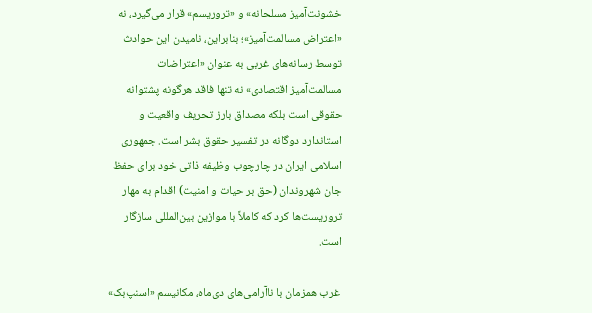خشونت‌آمیز مسلحانه» و «تروریسم» قرار می‌گیرد، نه «اعتراض مسالمت‌آمیز»؛ بنابراین، نامیدن این حوادث توسط رسانه‌های غربی به عنوان «اعتراضات مسالمت‌آمیز اقتصادی» نه تنها فاقد هرگونه پشتوانه حقوقی است بلکه مصداق بارز تحریف واقعیت و استاندارد دوگانه در تفسیر حقوق بشر است. جمهوری اسلامی ایران در چارچوب وظیفه ذاتی خود برای حفظ جان شهروندان (حق بر حیات و امنیت) اقدام به مهار تروریست‌ها کرد که کاملاً با موازین بین‌المللی سازگار است.

 غرب همزمان با ناآرامی‌های دی‌ماه، مکانیسم «اسنپ‌بک»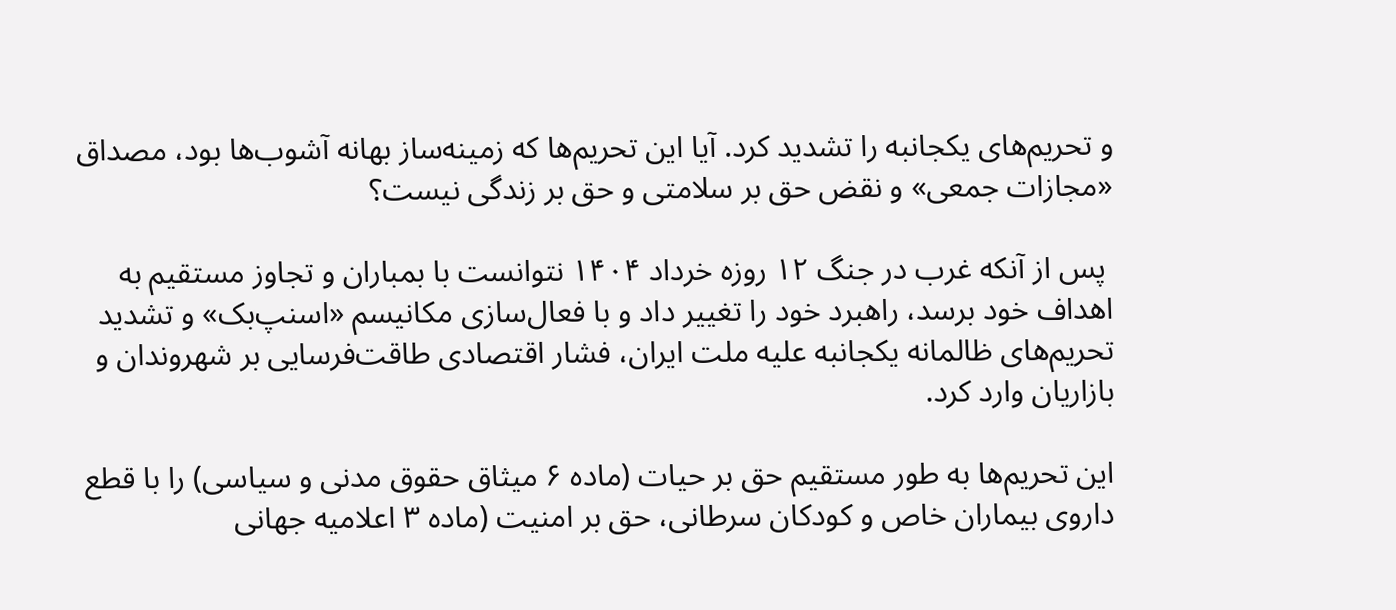و تحریم‌های یکجانبه را تشدید کرد. آیا این تحریم‌ها که زمینه‌ساز بهانه ‌آشوب‌ها بود، مصداق «مجازات جمعی» و نقض حق بر سلامتی و حق بر زندگی نیست؟

 پس از آنکه غرب در جنگ ۱۲ روزه خرداد ۱۴۰۴ نتوانست با بمباران و تجاوز مستقیم به اهداف خود برسد، راهبرد خود را تغییر داد و با فعال‌سازی مکانیسم «اسنپ‌بک» و تشدید تحریم‌های ظالمانه یکجانبه علیه ملت ایران، فشار اقتصادی طاقت‌فرسایی بر شهروندان و بازاریان وارد کرد.

این تحریم‌ها به طور مستقیم حق بر حیات (ماده ۶ میثاق حقوق مدنی و سیاسی) را با قطع داروی بیماران خاص و کودکان سرطانی، حق بر امنیت (ماده ۳ اعلامیه جهانی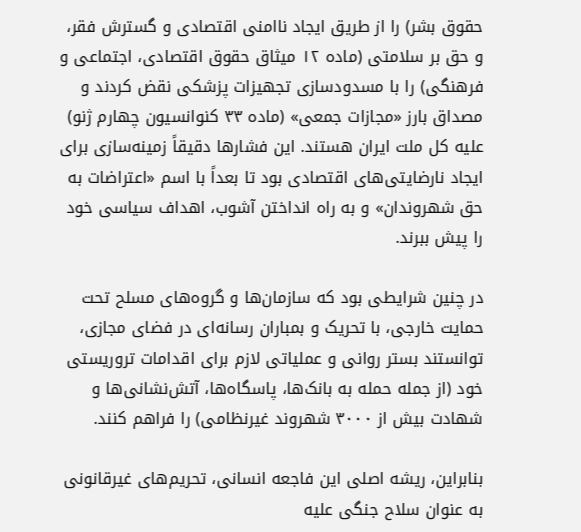حقوق بشر) را از طریق ایجاد ناامنی اقتصادی و گسترش فقر، و حق بر سلامتی (ماده ۱۲ میثاق حقوق اقتصادی، اجتماعی و فرهنگی) را با مسدودسازی تجهیزات پزشکی نقض کردند و مصداق بارز «مجازات جمعی» (ماده ۳۳ کنوانسیون چهارم ژنو) علیه کل ملت ایران هستند. این فشارها دقیقاً زمینه‌سازی برای ایجاد نارضایتی‌های اقتصادی بود تا بعداً با اسم «اعتراضات به حق شهروندان» و به راه انداختن آشوب، اهداف سیاسی خود را پیش ببرند.

در چنین شرایطی بود که سازمان‌ها و گروه‌های مسلح تحت حمایت خارجی، با تحریک و بمباران رسانه‌ای در فضای مجازی، توانستند بستر روانی و عملیاتی لازم برای اقدامات تروریستی خود (از جمله حمله به بانک‌ها، پاسگاه‌ها، آتش‌نشانی‌ها و شهادت بیش از ۳۰۰۰ شهروند غیرنظامی) را فراهم کنند.

بنابراین، ریشه اصلی این فاجعه انسانی، تحریم‌های غیرقانونی به عنوان سلاح جنگی علیه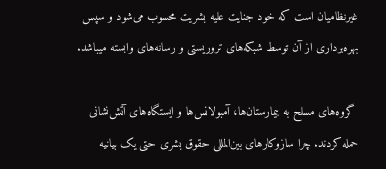غیرنظامیان است که خود جنایت علیه بشریت محسوب می‌شود و سپس بهره‌برداری از آن توسط شبکه‌های تروریستی و رسانه‌های وابسته میباشد.

 گروه‌های مسلح به بیمارستان‌ها، آمبولانس‌ها و ایستگاه‌های آتش‌نشانی حمله کردند. چرا سازوکارهای بین‌المللی حقوق بشری حتی یک بیانیه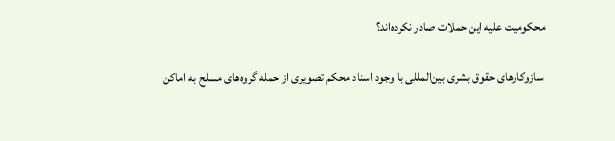محکومیت علیه این حملات صادر نکرده‌اند؟

 سازوکارهای حقوق بشری بین‌المللی با وجود اسناد محکم تصویری از حمله گروه‌های مسلح به اماکن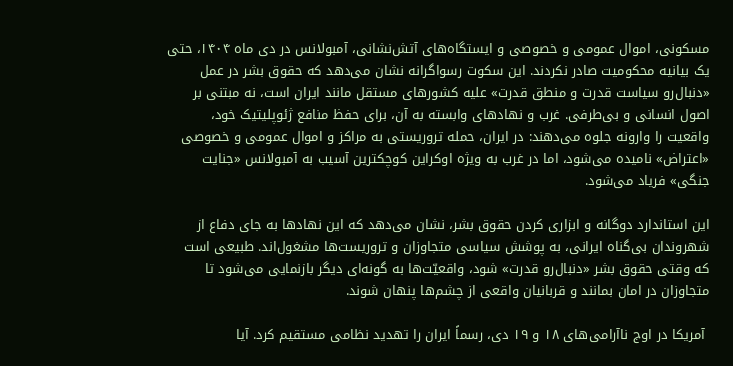مسکونی، اموال عمومی و خصوصی و ایستگاه‌های آتش‌نشانی، آمبولانس در دی ماه ۱۴۰۴، حتی یک بیانیه محکومیت صادر نکردند. این سکوت رسواگرانه نشان می‌دهد که حقوق بشر در عمل «دنبال‌رو سیاست قدرت و منطق قدرت» علیه کشورهای مستقل مانند ایران است، نه مبتنی بر اصول انسانی و بی‌طرفی. غرب و نهادهای وابسته به آن، برای حفظ منافع ژئوپلیتیک خود، واقعیت را وارونه جلوه می‌دهند: در ایران، حمله تروریستی به مراکز و اموال عمومی و خصوصی «اعتراض» نامیده می‌شود، اما در غرب به ویژه اوکراین کوچکترین آسیب به آمبولانس «جنایت جنگی» فریاد می‌شود.

این استاندارد دوگانه و ابزاری کردن حقوق بشر، نشان می‌دهد که این نهادها به جای دفاع از شهروندان بی‌گناه ایرانی، به پوشش سیاسی متجاوزان و تروریست‌ها مشغول‌اند. طبیعی است که وقتی حقوق بشر «دنبال‌رو قدرت» شود، واقعیّت‌ها به گونه‌ای دیگر بازنمایی می‌شود تا متجاوزان در امان بمانند و قربانیان واقعی از چشم‌ها پنهان شوند.

 آمریکا در اوج ناآرامی‌های ۱۸ و ۱۹ دی، رسماً ایران را تهدید نظامی مستقیم کرد. آیا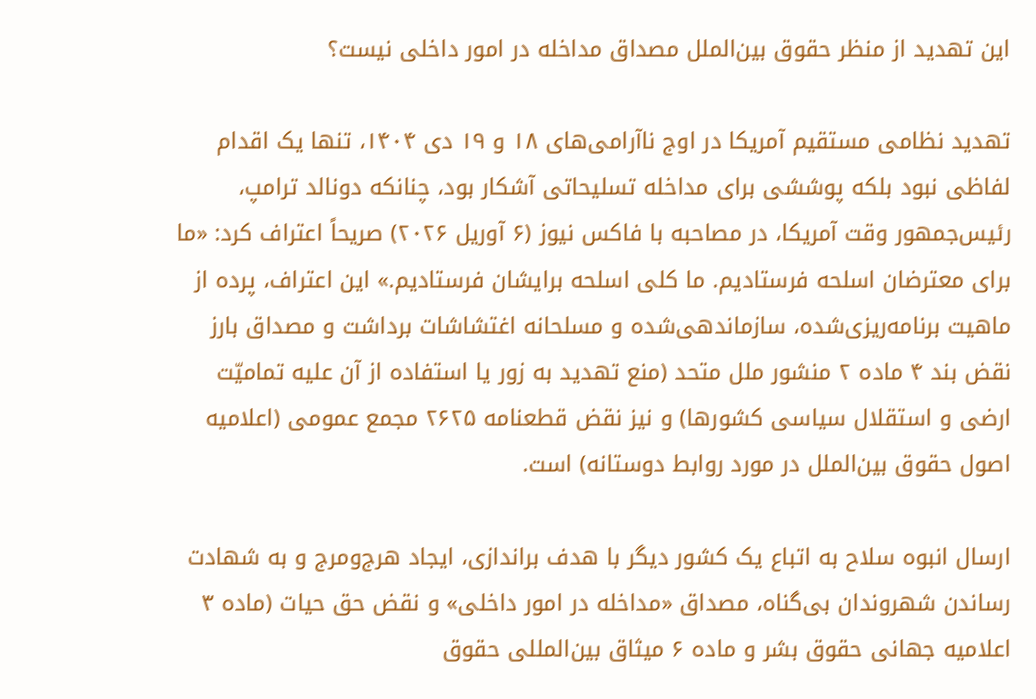این تهدید از منظر حقوق بین‌الملل مصداق مداخله در امور داخلی نیست؟

تهدید نظامی مستقیم آمریکا در اوج ناآرامی‌های ۱۸ و ۱۹ دی ۱۴۰۴، تنها یک اقدام لفاظی نبود بلکه پوششی برای مداخله تسلیحاتی آشکار بود، چنانکه دونالد ترامپ، رئیس‌جمهور وقت آمریکا، در مصاحبه با فاکس نیوز (۶ آوریل ۲۰۲۶) صریحاً اعتراف کرد: «ما برای معترضان اسلحه فرستادیم. ما کلی اسلحه برایشان فرستادیم.» این اعتراف، پرده از ماهیت برنامه‌ریزی‌شده، سازماندهی‌شده و مسلحانه اغتشاشات برداشت و مصداق بارز نقض بند ۴ ماده ۲ منشور ملل متحد (منع تهدید به زور یا استفاده از آن علیه تمامیّت ارضی و استقلال سیاسی کشورها) و نیز نقض قطعنامه ۲۶۲۵ مجمع عمومی (اعلامیه اصول حقوق بین‌الملل در مورد روابط دوستانه) است.

ارسال انبوه سلاح به اتباع یک کشور دیگر با هدف براندازی، ایجاد هرج‌ومرج و به شهادت رساندن شهروندان بی‌گناه، مصداق «مداخله در امور داخلی» و نقض حق حیات (ماده ۳ اعلامیه جهانی حقوق بشر و ماده ۶ میثاق بین‌المللی حقوق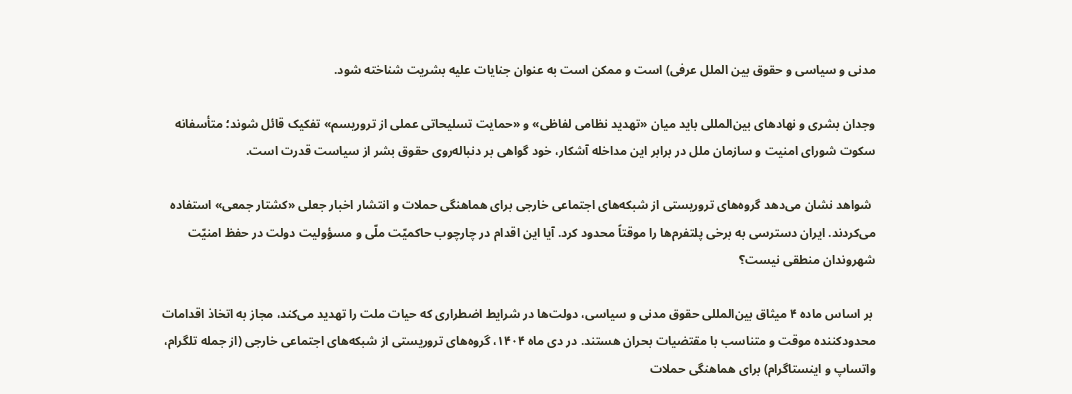مدنی و سیاسی و حقوق بین الملل عرفی) است و ممکن است به عنوان جنایات علیه بشریت شناخته شود.

وجدان بشری و نهادهای بین‌المللی باید میان «تهدید نظامی لفاظی» و «حمایت تسلیحاتی عملی از تروریسم» تفکیک قائل شوند؛ متأسفانه سکوت شورای امنیت و سازمان ملل در برابر این مداخله آشکار، خود گواهی بر دنباله‌روی حقوق بشر از سیاست قدرت است.

 شواهد نشان می‌دهد گروه‌های تروریستی از شبکه‌های اجتماعی خارجی برای هماهنگی حملات و انتشار اخبار جعلی «کشتار جمعی» استفاده می‌کردند. ایران دسترسی به برخی پلتفرم‌ها را موقتاً محدود کرد. آیا این اقدام در چارچوب حاکمیّت ملّی و مسؤولیت دولت در حفظ امنیّت شهروندان منطقی نیست؟

 بر اساس ماده ۴ میثاق بین‌المللی حقوق مدنی و سیاسی، دولت‌ها در شرایط اضطراری که حیات ملت را تهدید می‌کند، مجاز به اتخاذ اقدامات محدودکننده موقت و متناسب با مقتضیات بحران هستند. در دی ماه ۱۴۰۴، گروه‌های تروریستی از شبکه‌های اجتماعی خارجی (از جمله تلگرام، واتساپ و اینستاگرام) برای هماهنگی حملات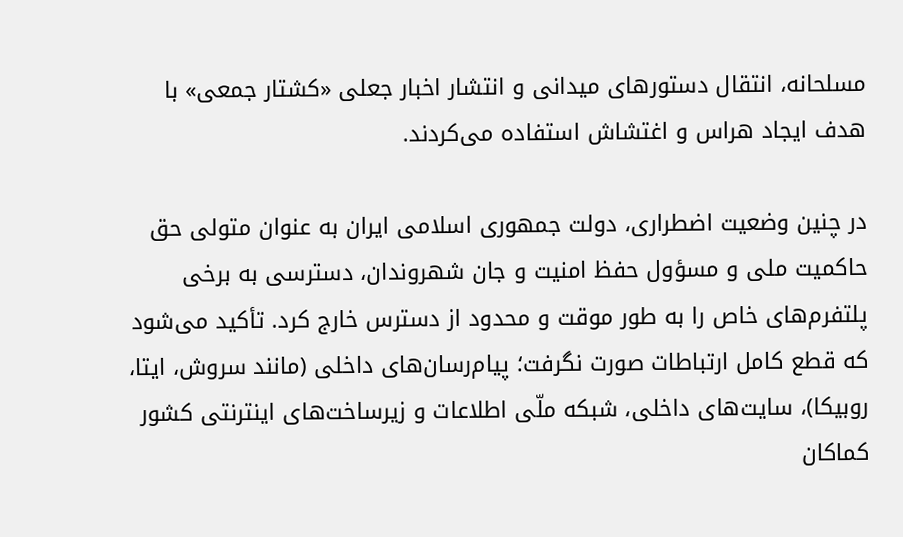مسلحانه، انتقال دستورهای میدانی و انتشار اخبار جعلی «کشتار جمعی» با هدف ایجاد هراس و اغتشاش استفاده می‌کردند.

در چنین وضعیت اضطراری، دولت جمهوری اسلامی ایران به عنوان متولی حق حاکمیت ملی و مسؤول حفظ امنیت و جان شهروندان، دسترسی به برخی پلتفرم‌های خاص را به طور موقت و محدود از دسترس خارج کرد. تأکید می‌شود که قطع کامل ارتباطات صورت نگرفت؛ پیام‌رسان‌های داخلی (مانند سروش، ایتا، روبیکا)، سایت‌های داخلی، شبکه ملّی اطلاعات و زیرساخت‌های اینترنتی کشور کماکان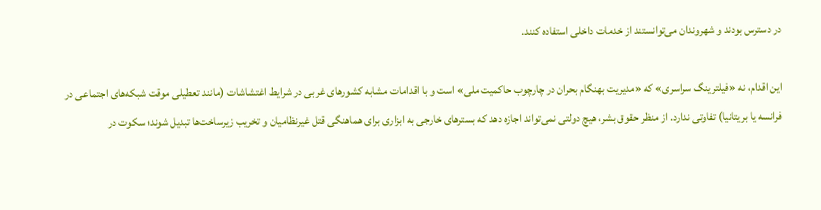در دسترس بودند و شهروندان می‌توانستند از خدمات داخلی استفاده کنند.

این اقدام، نه «فیلترینگ سراسری» که «مدیریت بهنگام بحران در چارچوب حاکمیت ملی» است و با اقدامات مشابه کشورهای غربی در شرایط اغتشاشات (مانند تعطیلی موقت شبکه‌های اجتماعی در فرانسه یا بریتانیا) تفاوتی ندارد. از منظر حقوق بشر، هیچ دولتی نمی‌تواند اجازه دهد که بسترهای خارجی به ابزاری برای هماهنگی قتل غیرنظامیان و تخریب زیرساخت‌ها تبدیل شوند؛ سکوت در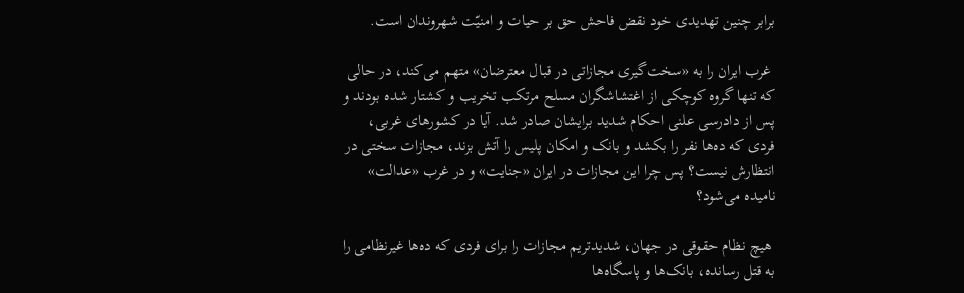برابر چنین تهدیدی خود نقض فاحش حق بر حیات و امنیّت شهروندان است.

 غرب ایران را به «سخت‌گیری مجازاتی در قبال معترضان» متهم می‌کند، در حالی که تنها گروه کوچکی از اغتشاشگران مسلح مرتکب تخریب و کشتار شده بودند و پس از دادرسی علنی احکام شدید برایشان صادر شد. آیا در کشورهای غربی، فردی که ده‌ها نفر را بکشد و بانک و امکان پلیس را آتش بزند، مجازات سختی در انتظارش نیست؟ پس چرا این مجازات در ایران «جنایت» و در غرب «عدالت» نامیده می‌شود؟

 هیچ نظام حقوقی در جهان، شدیدتریم مجازات را برای فردی که ده‌ها غیرنظامی را به قتل رسانده، بانک‌ها و پاسگاه‌ها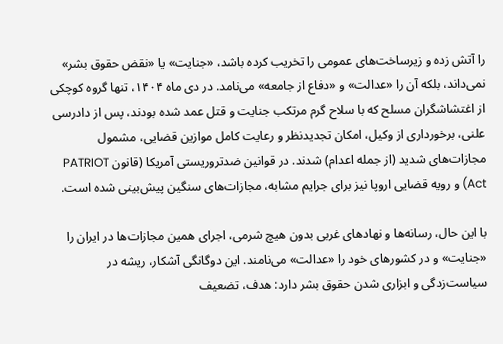را آتش زده و زیرساخت‌های عمومی را تخریب کرده باشد، «جنایت» یا «نقض حقوق بشر» نمی‌داند، بلکه آن را «عدالت» و «دفاع از جامعه» می‌نامد. در دی ماه ۱۴۰۴، تنها گروه کوچکی از اغتشاشگران مسلح که با سلاح گرم مرتکب جنایت و قتل عمد شده بودند، پس از دادرسی علنی، برخورداری از وکیل، امکان تجدیدنظر و رعایت کامل موازین قضایی، مشمول مجازات‌های شدید (از جمله اعدام) شدند. در قوانین ضدتروریستی آمریکا (قانون PATRIOT Act) و رویه قضایی اروپا نیز برای جرایم مشابه، مجازات‌های سنگین پیش‌بینی شده است.

با این حال، رسانه‌ها و نهادهای غربی بدون هیچ شرمی، اجرای همین مجازات‌ها در ایران را «جنایت» و در کشورهای خود را «عدالت» می‌نامند. این دوگانگی آشکار، ریشه در سیاست‌زدگی و ابزاری شدن حقوق بشر دارد: هدف، تضعیف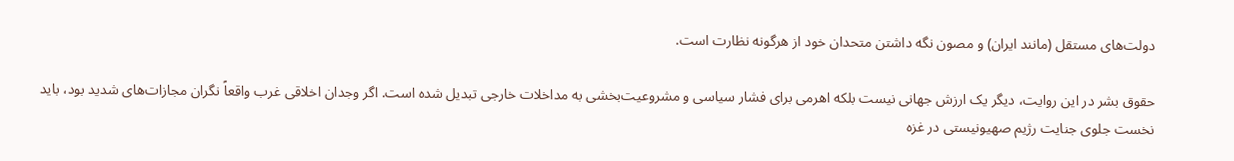دولت‌های مستقل (مانند ایران) و مصون نگه داشتن متحدان خود از هرگونه نظارت است.

حقوق بشر در این روایت، دیگر یک ارزش جهانی نیست بلکه اهرمی برای فشار سیاسی و مشروعیت‌بخشی به مداخلات خارجی تبدیل شده است. اگر وجدان اخلاقی غرب واقعاً نگران مجازات‌های شدید بود، باید نخست جلوی جنایت رژیم صهیونیستی در غزه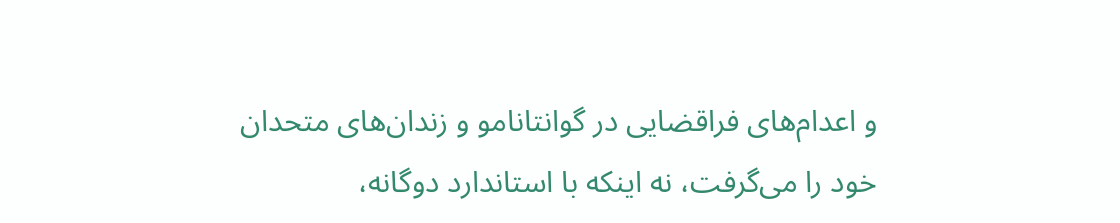و اعدام‌های فراقضایی در گوانتانامو و زندان‌های متحدان خود را می‌گرفت، نه اینکه با استاندارد دوگانه،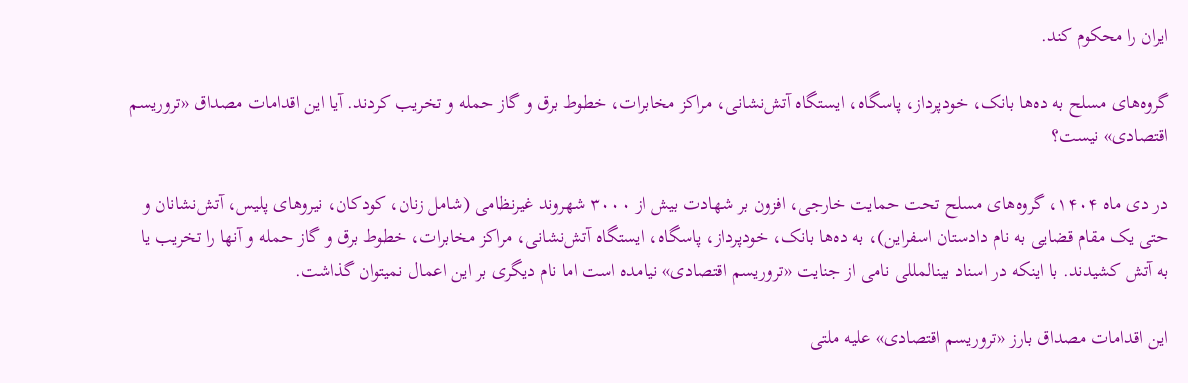ایران را محکوم کند.

گروه‌های مسلح به ده‌ها بانک، خودپرداز، پاسگاه، ایستگاه آتش‌نشانی، مراکز مخابرات، خطوط برق و گاز حمله و تخریب کردند. آیا این اقدامات مصداق «تروریسم اقتصادی» نیست؟

در دی ماه ۱۴۰۴، گروه‌های مسلح تحت حمایت خارجی، افزون بر شهادت بیش از ۳۰۰۰ شهروند غیرنظامی (شامل زنان، کودکان، نیروهای پلیس، آتش‌نشانان و حتی یک مقام قضایی به نام دادستان اسفراین)، به ده‌ها بانک، خودپرداز، پاسگاه، ایستگاه آتش‌نشانی، مراکز مخابرات، خطوط برق و گاز حمله و آنها را تخریب یا به آتش کشیدند. با اینکه در اسناد بینالمللی نامی از جنایت «تروریسم اقتصادی» نیامده است اما نام دیگری بر این اعمال نمیتوان گذاشت.

این اقدامات مصداق بارز «تروریسم اقتصادی» علیه ملتی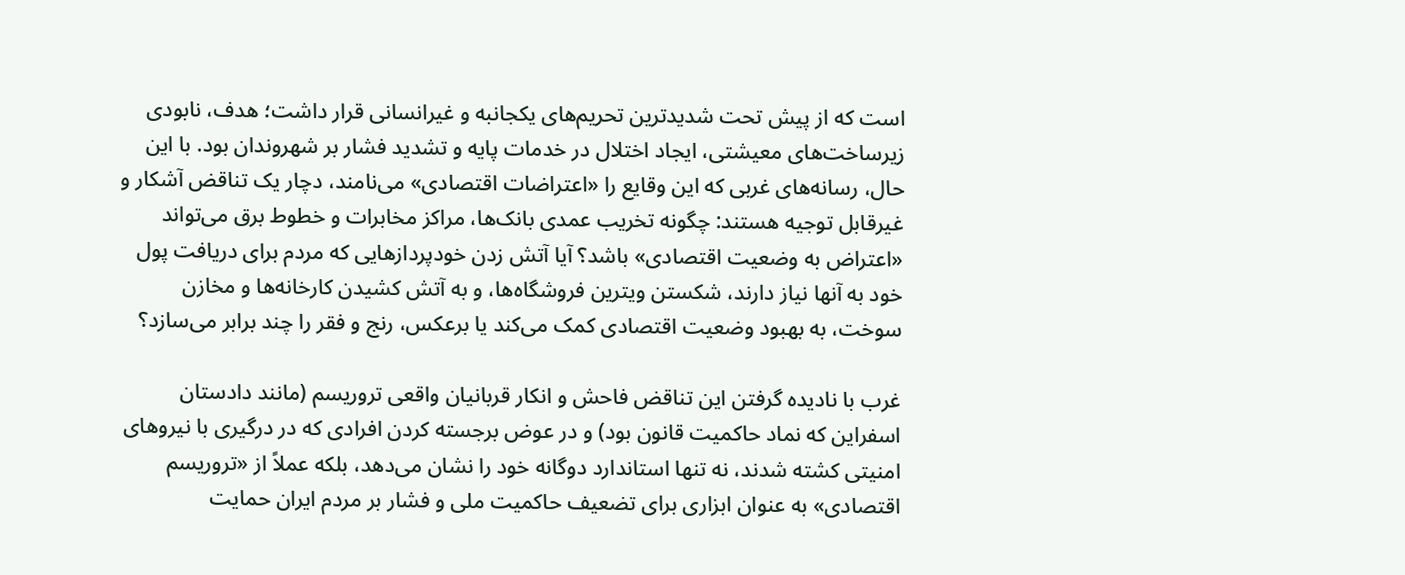است که از پیش تحت شدیدترین تحریم‌های یکجانبه و غیرانسانی قرار داشت؛ هدف، نابودی زیرساخت‌های معیشتی، ایجاد اختلال در خدمات پایه و تشدید فشار بر شهروندان بود. با این حال، رسانه‌های غربی که این وقایع را «اعتراضات اقتصادی» می‌نامند، دچار یک تناقض آشکار و غیرقابل توجیه هستند: چگونه تخریب عمدی بانک‌ها، مراکز مخابرات و خطوط برق می‌تواند «اعتراض به وضعیت اقتصادی» باشد؟ آیا آتش زدن خودپردازهایی که مردم برای دریافت پول خود به آنها نیاز دارند، شکستن ویترین فروشگاه‌ها، و به آتش کشیدن کارخانه‌ها و مخازن سوخت، به بهبود وضعیت اقتصادی کمک می‌کند یا برعکس، رنج و فقر را چند برابر می‌سازد؟

غرب با نادیده گرفتن این تناقض فاحش و انکار قربانیان واقعی تروریسم (مانند دادستان اسفراین که نماد حاکمیت قانون بود) و در عوض برجسته کردن افرادی که در درگیری با نیروهای امنیتی کشته شدند، نه تنها استاندارد دوگانه خود را نشان می‌دهد، بلکه عملاً از «تروریسم اقتصادی» به عنوان ابزاری برای تضعیف حاکمیت ملی و فشار بر مردم ایران حمایت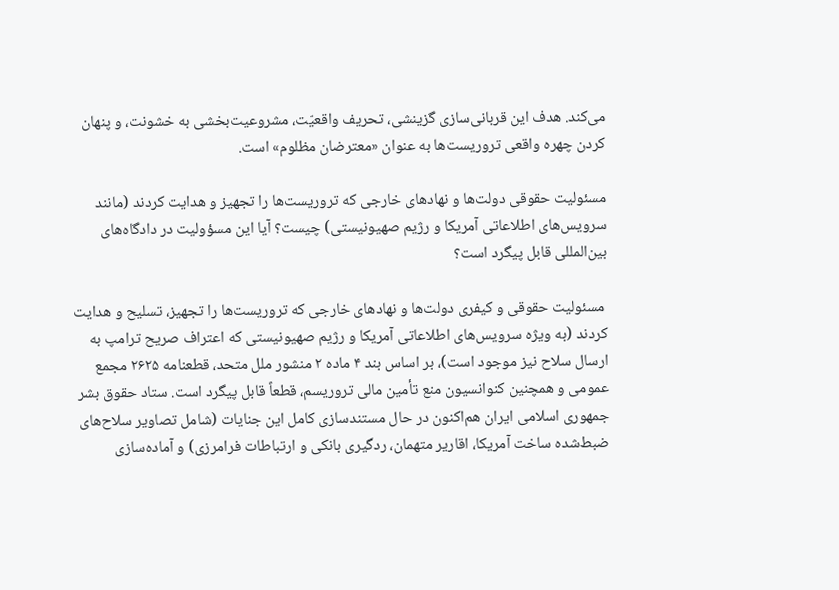می‌کند. هدف این قربانی‌سازی گزینشی، تحریف واقعیّت، مشروعیت‌بخشی به خشونت، و پنهان کردن چهره واقعی تروریست‌ها به عنوان «معترضان مظلوم» است.

مسئولیت حقوقی دولت‌ها و نهادهای خارجی که تروریست‌ها را تجهیز و هدایت کردند (مانند سرویس‌های اطلاعاتی آمریکا و رژیم صهیونیستی) چیست؟ آیا این مسؤولیت در دادگاه‌های بین‌المللی قابل پیگرد است؟

 مسئولیت حقوقی و کیفری دولت‌ها و نهادهای خارجی که تروریست‌ها را تجهیز، تسلیح و هدایت کردند (به ویژه سرویس‌های اطلاعاتی آمریکا و رژیم صهیونیستی که اعتراف صریح ترامپ به ارسال سلاح نیز موجود است)، بر اساس بند ۴ ماده ۲ منشور ملل متحد، قطعنامه ۲۶۲۵ مجمع عمومی و همچنین کنوانسیون منع تأمین مالی تروریسم، قطعاً قابل پیگرد است. ستاد حقوق بشر جمهوری اسلامی ایران هم‌اکنون در حال مستندسازی کامل این جنایات (شامل تصاویر سلاح‌های ضبط‌شده ساخت آمریکا، اقاریر متهمان، ردگیری بانکی و ارتباطات فرامرزی) و آماده‌سازی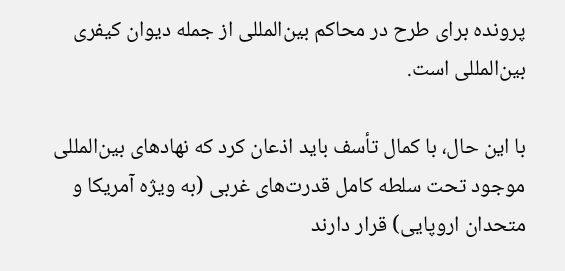پرونده برای طرح در محاکم بین‌المللی از جمله دیوان کیفری بین‌المللی است.

با این حال، با کمال تأسف باید اذعان کرد که نهادهای بین‌المللی موجود تحت سلطه کامل قدرت‌های غربی (به ویژه آمریکا و متحدان اروپایی) قرار دارند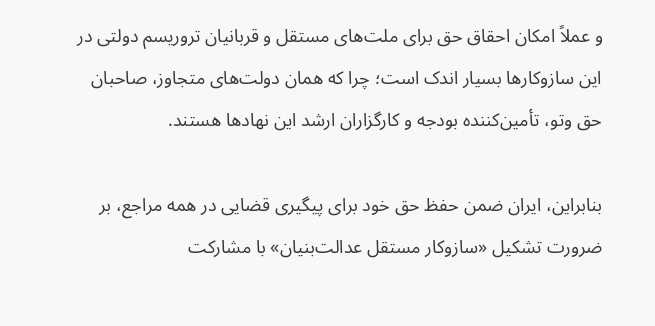و عملاً امکان احقاق حق برای ملت‌های مستقل و قربانیان تروریسم دولتی در این سازوکارها بسیار اندک است؛ چرا که همان دولت‌های متجاوز، صاحبان حق وتو، تأمین‌کننده بودجه و کارگزاران ارشد این نهادها هستند.

بنابراین، ایران ضمن حفظ حق خود برای پیگیری قضایی در همه مراجع، بر ضرورت تشکیل «سازوکار مستقل عدالت‌بنیان» با مشارکت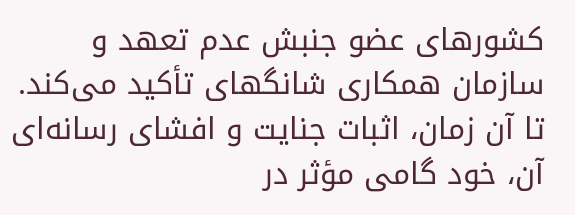کشورهای عضو جنبش عدم تعهد و سازمان همکاری شانگهای تأکید می‌کند. تا آن زمان، اثبات جنایت و افشای رسانه‌ای آن، خود گامی مؤثر در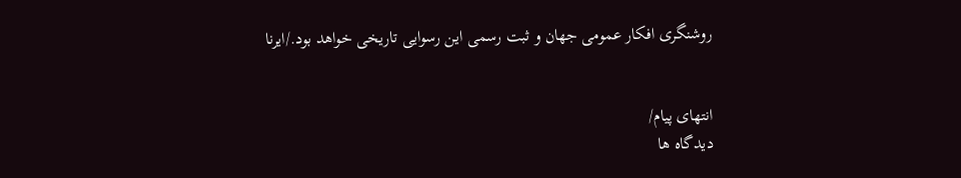روشنگری افکار عمومی جهان و ثبت رسمی این رسوایی تاریخی خواهد بود./ایرنا


انتهای پیام/
دیدگاه ها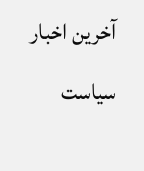آخرین اخبار سیاست